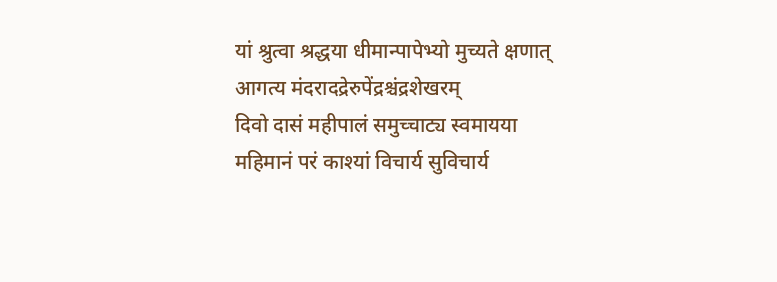यां श्रुत्वा श्रद्धया धीमान्पापेभ्यो मुच्यते क्षणात्
आगत्य मंदरादद्रेरुपेंद्रश्चंद्रशेखरम्
दिवो दासं महीपालं समुच्चाट्य स्वमायया
महिमानं परं काश्यां विचार्य सुविचार्य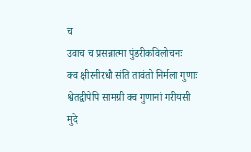च
उवाच च प्रसन्नात्मा पुंडरीकविलोचनः
क्व क्षीरनीरधौ संति तावंतो निर्मला गुणाः
श्वेतद्वीपेपि सामग्री क्व गुणानां गरीयसी
मुदे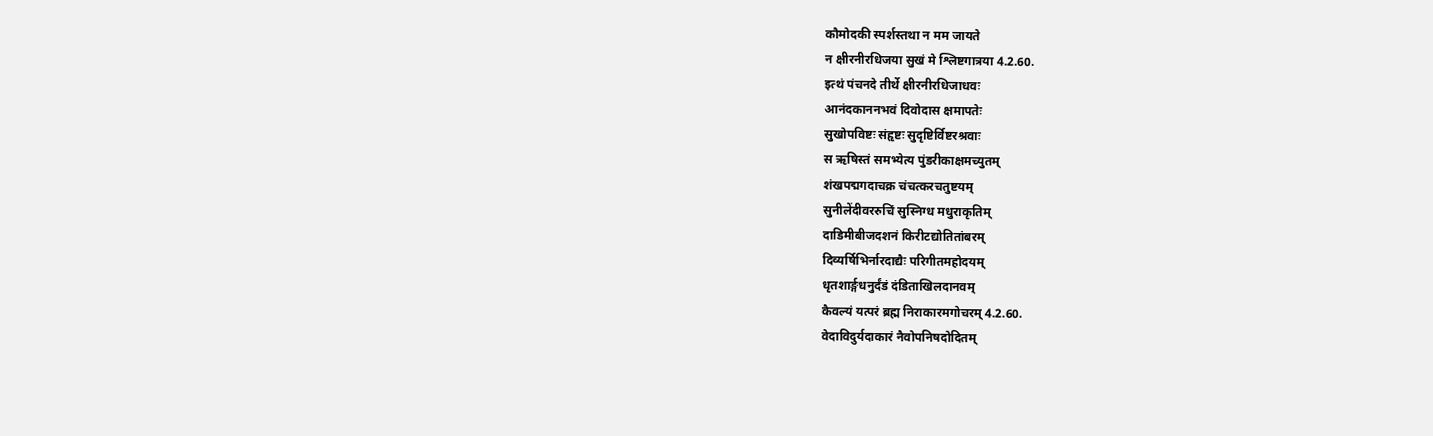कौमोदकी स्पर्शस्तथा न मम जायते
न क्षीरनीरधिजया सुखं मे श्लिष्टगात्रया 4.2.60.
इत्थं पंचनदे तीर्थे क्षीरनीरधिजाधवः
आनंदकाननभवं दिवोदास क्षमापतेः
सुखोपविष्टः संहृष्टः सुदृष्टिर्विष्टरश्रवाः
स ऋषिस्तं समभ्येत्य पुंडरीकाक्षमच्युतम्
शंखपद्मगदाचक्र चंचत्करचतुष्टयम्
सुनीलेंदीवररुचिं सुस्निग्ध मधुराकृतिम्
दाडिमीबीजदशनं किरीटद्योतितांबरम्
दिव्यर्षिभिर्नारदाद्यैः परिगीतमहोदयम्
धृतशार्ङ्गधनुर्दंडं दंडिताखिलदानवम्
कैवल्यं यत्परं ब्रह्म निराकारमगोचरम् 4.2.60.
वेदाविदुर्यदाकारं नैवोपनिषदोदितम्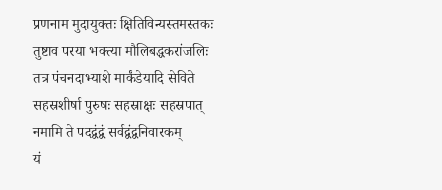प्रणनाम मुदायुक्तः क्षितिविन्यस्तमस्तकः
तुष्टाव परया भक्त्या मौलिबद्धकरांजलिः
तत्र पंचनदाभ्याशे मार्कंडेयादि सेविते
सहस्रशीर्षा पुरुषः सहस्राक्षः सहस्रपात्
नमामि ते पदद्वंद्वं सर्वद्वंद्वनिवारकम्
यं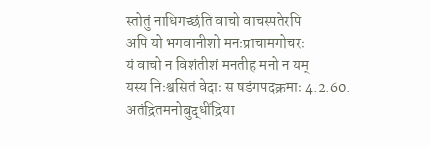स्तोतुं नाधिगच्छंति वाचो वाचस्पतेरपि
अपि यो भगवानीशो मनःप्राचामगोचरः
यं वाचो न विशंतीशं मनतीह मनो न यम्
यस्य निःश्वसितं वेदाः स षडंगपदक्रमाः 4.2.60.
अतंद्रितमनोबुद्धींद्रिया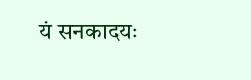यं सनकादयः